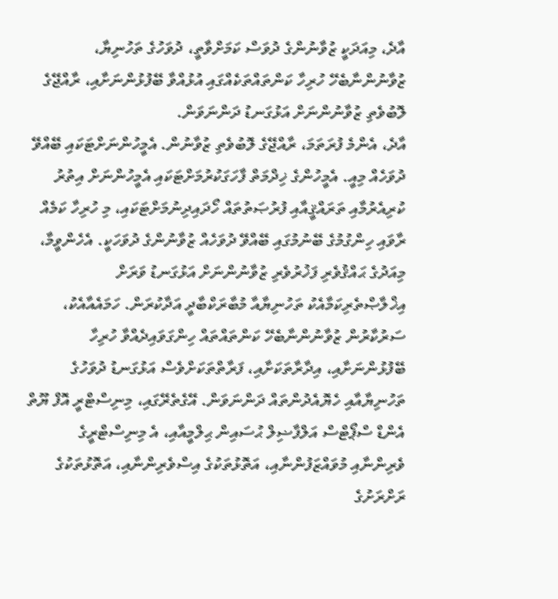އާދެ، މިއަދަކީ ޒުވާނުންގެ ދުވަސް ކަމަށްވާތީ، ދުވަހުގެ ތަހުނިޔާ، ޒުވާނުންނާބެހޭ ހުރިހާ ކަންތައްތަކެއްގައި އުޅުއްވާ ބޭފުޅުންނަށާއި، ރާއްޖޭގެ ލޮބުވެތި ޒުވާނުންނަށް އަޅުގަނޑު ދަންނަވަން.
އާދެ، އެންމެ ފުރަތަމަ، ރާއްޖޭގެ ލޮބުވެތި ޒުވާނުން. އެމީހުންނަށްޓަކައި ބޭއްވޭ ދުވަހެއް މިއީ. އެމީހުންގެ ޚިދްމަތް ފާހަގަކުރުމަށްޓަކައި އެމީހުންނަށް އިތުރު ކުރިއެރުމާއި ތަރައްޤީއާއި ފުރުޞަތުތައް ހޯދައިދިނުމަށްޓަކައި، މި ހުރިހާ ކަމެއް ރާވައި ހިންގުމުގެ ބޭނުމުގައި ބޭއްވޭ ދުވަހެއް ޒުވާނުންގެ ދުވަހަކީ. އެހެންވީމާ، މިއަދުގެ ޙައްޤުވެރި ފަޚުރުވެރި ޒުވާނުންނަށް އަޅުގަނޑު ވަރަށް އިޚްލާޞްތެރިކަމާއެކު ތަހުނިޔާއާ މުބާރަކްބާދީ އަދާކުރަން. ހަމައެއާއެކު، ސަރުކާރުން ޒުވާނުންނާބެހޭ ކަންތައްތައް ހިންގަވައިދެއްވާ ހުރިހާ ބޭފުޅުންނަށާއި، އިދާރާތަކަށާއި، ފަރާތްތަކަށްވެސް އަޅުގަނޑު ދުވަހުގެ ތަހުނިޔާއާއި ހެޔޮއެދުންތައް ދަންނަވަން. އޭގެތެރޭގައި، މިނިސްޓްރީ އޮފް ޔޫތް އެންޑް ސްޕޯޓްސް އަލްފާޟިލް ޙުސައިން ޙިލްމީއާއި، އެ މިނިސްޓްރީގެ ވެރިންނާއި މުވައްޒަފުންނާއި، އަތޮޅުތަކުގެ އިސްވެރިންނާއި، އަތޮޅުތަކުގެ ރަށްރަށުގެ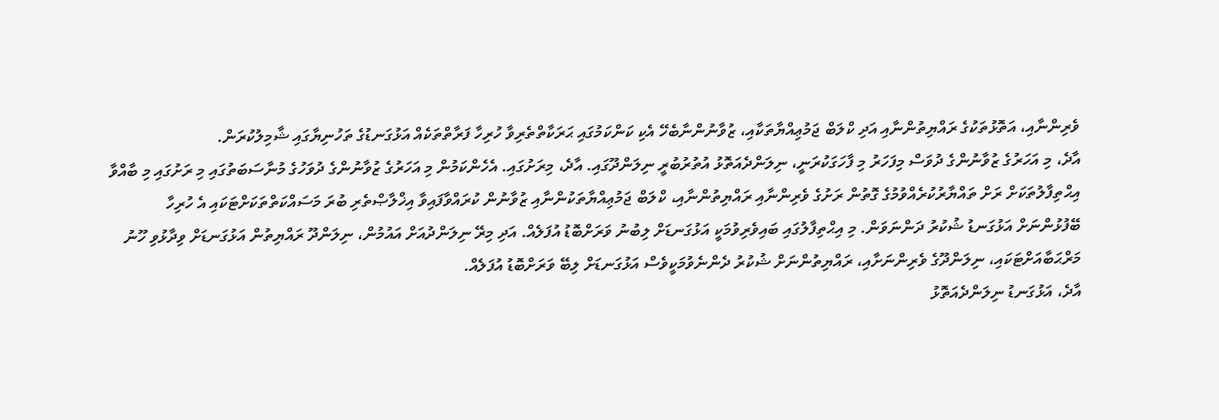ވެރިންނާއި، އަތޮޅުތަކުގެ ރައްޔިތުންނާއި އަދި ކްލަބް ޖަމުޢިއްޔާތަކާއި، ޒުވާނުންނާބެހޭ އެކި ކަންކަމުގައި ޙަރަކާތްތެރިވާ ހުރިހާ ފަރާތްތަކެއް އަޅުގަނޑުގެ ތަހުނިޔާގައި ޝާމިލުކުރަން.
އާދެ، މި އަހަރުގެ ޒުވާނުންގެ ދުވަސް މިފަހަރު މި ފާހަގަކުރަނީ، ނިލަންދެއަތޮޅު އުތުރުބުރީ ނިލަންދޫގައި. އާދެ، މިރަށުގައި. އެހެންކަމުން މި އަހަރުގެ ޒުވާނުންގެ ދުވަހުގެ މުނާސަބަތުގައި މި ރަށުގައި މި ބާއްވާ އިޙްތިފާލުތަކަށް ރަށް ތައްޔާރުކުރެއްވުމުގެ ގޮތުން ރަށުގެ ވެރިންނާއި ރައްޔިތުންނާއި، ކްލަބް ޖަމުޢިއްޔާތަކުންނާއި ޒުވާނުން ކުރައްވާފައިވާ އިޚްލާޞްތެރި ބުރަ މަސައްކަތްތަކަށްޓަކައި އެ ހުރިހާ ބޭފުޅުންނަށް އަޅުގަނޑު ޝުކުރު ދަންނަވަން. މި އިޙްތިފާލުގައި ބައިވެރިވުމަކީ އަޅުގަނޑަށް ލިބުނު ވަރަށްބޮޑު އުފަލެއް. އަދި މިރޭ ނިލަންދުއަށް އައުމުން، ނިލަންދޫ ރައްޔިތުން އަޅުގަނޑަށް ވިދާޅުވި ހޫނު މަރްޙަބާއަށްޓަކައި، ނިލަންދޫގެ ވެރިންނަށާއި، ރައްޔިތުންނަށް ޝުކުރު ދެންނެވުމަކީވެސް އަޅުގަނޑަށް ލިބޭ ވަރަށްބޮޑު އުފަލެއް.
އާދެ، އަޅުގަނޑު ނިލަންދެއަތޮޅު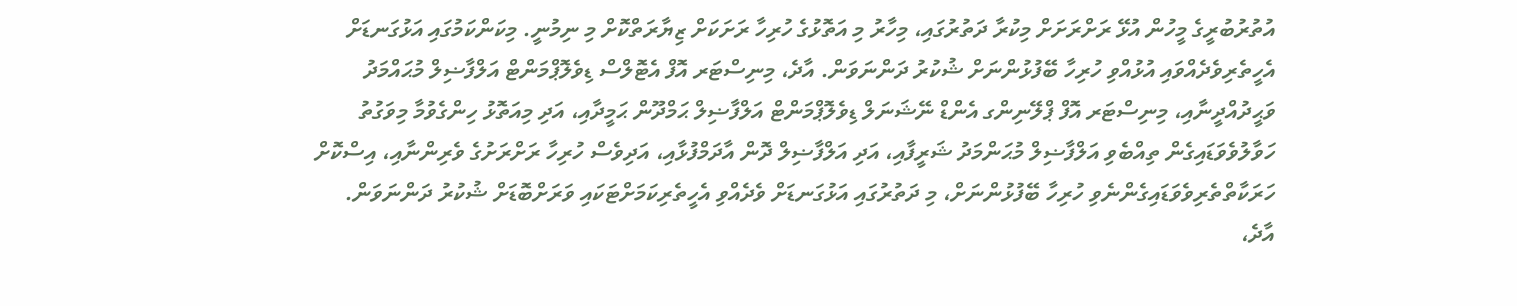އުތުރުބުރީގެ މީހުން އުޅޭ ރަށްރަށަށް މިކުރާ ދަތުރުގައި، މިހާރު މި އަތޮޅުގެ ހުރިހާ ރަށަކަށް ޒިޔާރަތްކޮށް މި ނިމުނީ. މިކަންކަމުގައި އަޅުގަނޑަށް އެހީތެރިވެދެއްވައި އުޅުއްވި ހުރިހާ ބޭފުޅުންނަށް ޝުކުރު ދަންނަވަން. އާދެ، މިނިސްޓަރ އޮފް އެޓޮލްސް ޑިވެލޮޕްމަންޓް އަލްފާޟިލް މުޙައްމަދު ވަޙީދުއްދީނާއި، މިނިސްޓަރ އޮފް ޕްލޭނިންގ އެންޑް ނޭޝަނަލް ޑިވެލޮޕްމަންޓް އަލްފާޟިލް ޙަމްދޫން ޙަމީދާއި، އަދި މިއަތޮޅު ހިންގެވުމާ މިވަގުތު ހަވާލުވެވަޑައިގެން ތިއްބެވި އަލްފާޟިލް މުޙަންމަދު ޝަރީފާއި، އަދި އަލްފާޟިލް ދޮން އާދަމްފުޅާއި، އަދިވެސް ހުރިހާ ރަށްރަށުގެ ވެރިންނާއި، އިސްކޮށް ހަރަކާތްތެރިވެވަޑައިގެންނެވި ހުރިހާ ބޭފުޅުންނަށް، މި ދަތުރުގައި އަޅުގަނޑަށް ވެދެއްވި އެހީތެރިކަމަށްޓަކައި ވަރަށްބޮޑަށް ޝުކުރު ދަންނަވަން.
އާދެ،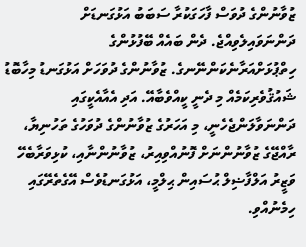ޒުވާނުންގެ ދުވަސް ފާހަގަކުރާ ސަބަބު އަޅުގަނޑަށް ދަންނަވައިލެވިއްޖެ. ދެން ބައެއް ބޭފުޅުންގެ ހިތްޕުޅަށްއަރާނެކަންނޭނގެ. ޒުވާނުންގެ ދުވަހަށް އަޅުގަނޑު މިހާބޮޑު ޝައުޤުވެރިކަމެއް މި ދެނީ ކީއްވެބާއޭ. އަދި އެއާއެކީގައި ދަންނަވާލަންޖެހެނީ، މި އަހަރުގެ ޒުވާނުންގެ ދުވަހުގެ ތަހުނިޔާ، ރާއްޖޭގެ ޒުވާނުންނަށް ފޮނުއްވިއިރު، ޒުވާނުންނާއި، ކުޅިވަރާބެހޭ ވަޒީރު އަލްފާޟިލް ޙުސައިން ޙިލްމީ، އަޅުގަނޑުވެސް އޭގެތެރޭގައި ހިމެނުއްވި.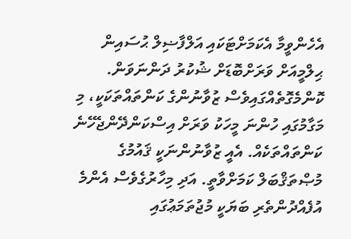އެހެންވީމާ އެކަމަށްޓަކައި އަލްފާޟިލް ޙުސައިން ޙިލްމީއަށް ވަރަށްބޮޑަށް ޝުކުރު ދަންނަވަން. ކޮންމެގޮތެއްގައިވެސް ޒުވާނުންގެ ކަންތައްތަކަކީ، މި މަގާމުގައި ހުންނަ މީހަކު ވަރަށް އިސްކަންދޭންޖެހޭނެ ކަންތައްތަކެއް. އެއީ ޒުވާނުންނަކީ ޤައުމުގެ މުޞްތަޤްބަލް ކަމަށްވާތީ. އަދި މިހާރުގެވެސް އެންމެ އުފެއްދުންތެރި ބަޔަކީ މުޖުތަމަޢުގައި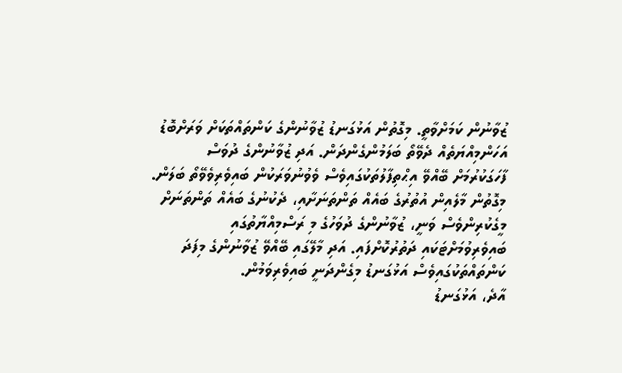ޒުވާނުން ކަމަށްވާތީ. މިގޮތުން އަޅުގަނޑު ޒުވާނުންގެ ކަންތައްތަކަށް ވަރަށްބޮޑު އަހަންމިއްޔަތެއް ދެވޭތޯ ބަލަމުންގެންދަން. އަދި ޒުވާނުންގެ ދުވަސް ފާހަގަކުރުމަށް ބޭއްވޭ އިޙްތިފާލުތަކުގައިވެސް ވެވުނުވަރަކުން ބައިވެރިވެވޭތޯ ބަލަން. މިގޮތުން މާލެއިން އުތުރުގެ ބައެއް ތަންތަނަށާއި، ދެކުނުގެ ބައެއް ތަންތަނަށް މީގެކުރިންވެސް ވަނީ، ޒުވާނުންގެ ދުވަހުގެ މި ރަސްމިއްޔާތުގައި ބައިވެރިވުމަށްޓަކައި ދަތުރުކޮށްފައި. އަދި މާލޭގައި ބޭއްވޭ ޒުވާނުންގެ މިފަދަ ކަންތައްތަކުގައިވެސް އަޅުގަނޑު މިގެންދަނީ ބައިވެރިވަމުން.
އާދެ، އަޅުގަނޑު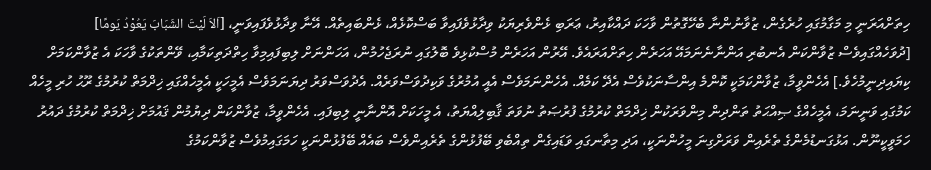ހިތަށްއަރަނީ މި މަގާމުގައި ހުރެގެން، ޒުވާނުންނާ ބެހޭގޮތުން ވާހަކަ ދައްކާއިރު، ޢަރަބި ޅެންވެރިޔަކު ވިދާޅުވެފައިވާ ބަސްކޮޅެއް، ޅެންބައިތެއް. އޭނާ ވިދާޅުވެފައިވަނީ، [اَلاَ لَيْتَ الشَبَابَ يَعُوْدُ يَومًا] [ދުވަހެއްގައިވެސް ޒުވާންކަން އެނބުރި އަންނާނެނަމައޭ އަހަރެން ހިތަށްއަރައެވެ. އޭރުން އަހަރެން މުސްކުޅިވެ ބޮލުގައި ނުރަޖެހުމުން، އަހަންނަށް ލިބިފައިމިވާ ހިތްދަތިކަމާއި، ވޭންތަކުގެ ވާހަކަ އެ ޒުވާންކަމަށް ކިޔައިދިނީމުހެވެ.] އެހެންވީމާ، ޒުވާންކަމަކީ ކޮންމެ އިންސާނަކުވެސް އެދޭ ކަމެއް. އެހެންނަމަވެސް އެއީ އުމުރުގެ ވަކިދުވަސްވަރެއް. އެދުވަސްވަރު ދިޔަނަމަވެސް އެމީހަކީ އެމީހެއްގައި ޚިދްމަތް ކުރުމުގެ ރޫޙު ހުރި މީހެއް ކަމުގައި ވަނީނަމަ، އެމީހެއްގެ ޞިއްޙަތު ތަންދިން މިންވަރަކުން ޚިދްމަތް ކުރުމުގެ ފުރުޞަތު ނުވަތަ ޤާބިލިއްޔަތު، އެ މީހަކަށް އޮންނާނީ ލިބިފައި. އެހެންވީމާ، ޒުވާންކަން ދިޔުމުން ޤައުމަށް ޚިދްމަތް ކުރުމުގެ ދައުރު ހަމަވީކީނޫން. އަޅުގަނޑުމެންގެ ތެރެއިން ވަރަށްގިނަ މީހުންނަކީ، އަދި މިތާނގައި ވަޑައިގެން ތިއްބެވި ބޭފުޅުންގެ ތެރެއިންވެސް ބައެއް ބޭފުޅުންނަކީ ހަމަގައިމުވެސް ޒުވާންކަމުގެ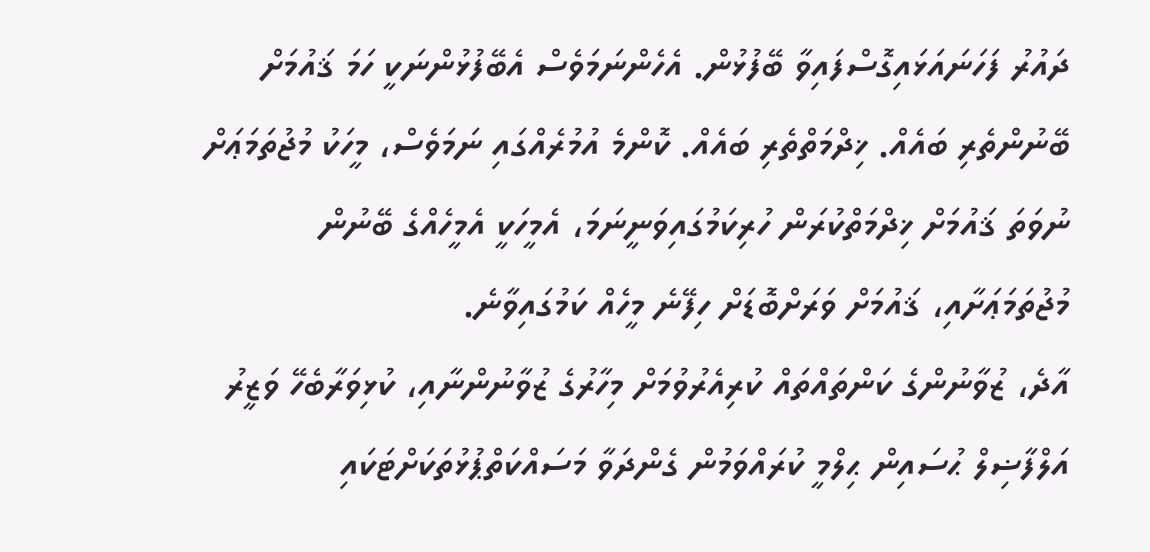ދައުރު ފަހަނައަޅައިގޮސްފައިވާ ބޭފުޅުން. އެހެންނަމަވެސް އެބޭފުޅުންނަކީ ހަމަ ޤައުމަށް ބޭނުންތެރި ބައެއް. ޚިދްމަތްތެރި ބައެއް. ކޮންމެ އުމުރެއްގައި ނަމަވެސް، މީހަކު މުޖުތަމަޢަށް ނުވަތަ ޤައުމަށް ޚިދްމަތްކުރަން ހުރިކަމުގައިވަނީނަމަ، އެމީހަކީ އެމީހެއްގެ ބޭނުން މުޖުތަމަޢަށާއި، ޤައުމަށް ވަރަށްބޮޑަށް ހިފޭނެ މީހެއް ކަމުގައިވާނެ.
އާދެ، ޒުވާނުންގެ ކަންތައްތައް ކުރިއެރުވުމަށް މިހާރުގެ ޒުވާނުންނާއި، ކުޅިވަރާބެހޭ ވަޒީރު އަލްފާޟިލް ޙުސައިން ޙިލްމީ ކުރައްވަމުން ގެންދަވާ މަސައްކަތްޕުޅުތަކަށްޓަކައި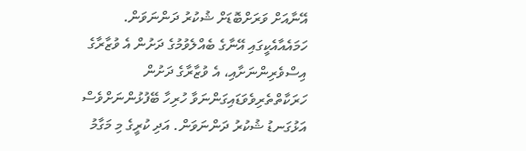އޭނާއަށް ވަރަށްބޮޑަށް ޝުކުރު ދަންނަވަން. ހަމައެއާއެކީގައި އޭނާގެ ބެއްލެވުމުގެ ދަށުން އެ ވުޒާރާގެ އިސްވެރިންނަށާއި، އެ ވުޒާރާގެ ދަށުން ހަރަކާތްތެރިވެވަޑައިގަންނަވާ ހުރިހާ ބޭފުޅުންނަށްވެސް އަޅުގަނޑު ޝުކުރު ދަންނަވަން. އަދި ކުރީގެ މި މަގާމު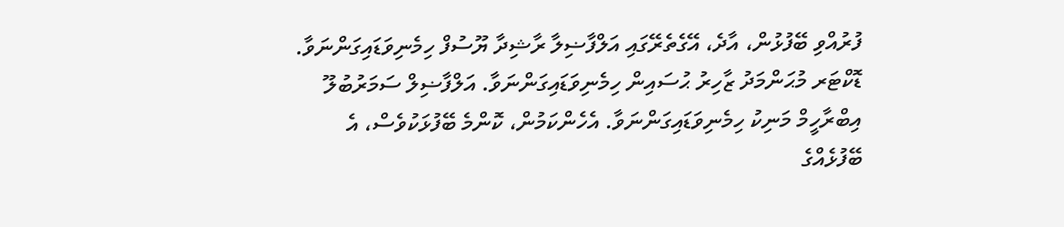ފުރުއްވި ބޭފުޅުން، އާދެ، އޭގެތެރޭގައި އަލްފާޟިލާ ރާޝިދާ ޔޫސުފް ހިމެނިވަޑައިގަންނަވާ. ޑޮކްޓަރ މުޙަންމަދު ޒާހިރު ޙުސައިން ހިމެނިވަޑައިގަންނަވާ. އަލްފާޟިލް ސަމަރުބުލޫ އިބްރާހީމް މަނިކު ހިމެނިވަޑައިގަންނަވާ. އެހެންކަމުން، ކޮންމެ ބޭފުޅަކުވެސް، އެ ބޭފުޅެއްގެ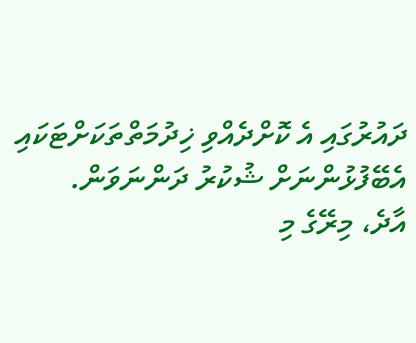ދައުރުގައި އެ ކޮށްދެއްވި ޚިދުމަތްތަކަށްޓަކައި އެބޭފުޅުންނަށް ޝުކުރު ދަންނަވަން.
އާދެ، މިރޭގެ މި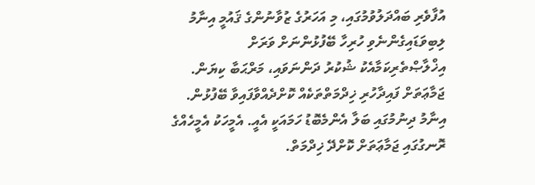އުފާވެރި ބައްދަލުވުމުގައި، މި އަހަރުގެ ޒުވާނުންގެ ޤައުމީ އިނާމު ލިބިވަޑައިގެންނެވި ހުރިހާ ބޭފުޅުންނަށް ވަރަށް އިޚްލާޞްތެރިކަމާއެކު ޝުކުރު ދަންނަވައި، މަރްޙަބާ ކިޔަން. ޖަމާޢަތަށް ފައިދާހުރި ޚިދްމަތްތަކެއް ކޮށްދެއްވާފައިވާ ބޭފުޅުން. އިނާމު ދިނުމުގައި ބަލާ އެންމެބޮޑު ހަމައަކީ އެއީ. އެމީހަކު އެމީހެއްގެ ރޮނގުގައި ޖަމާޢަތަށް ކޮށްދޭ ޚިދްމަތް.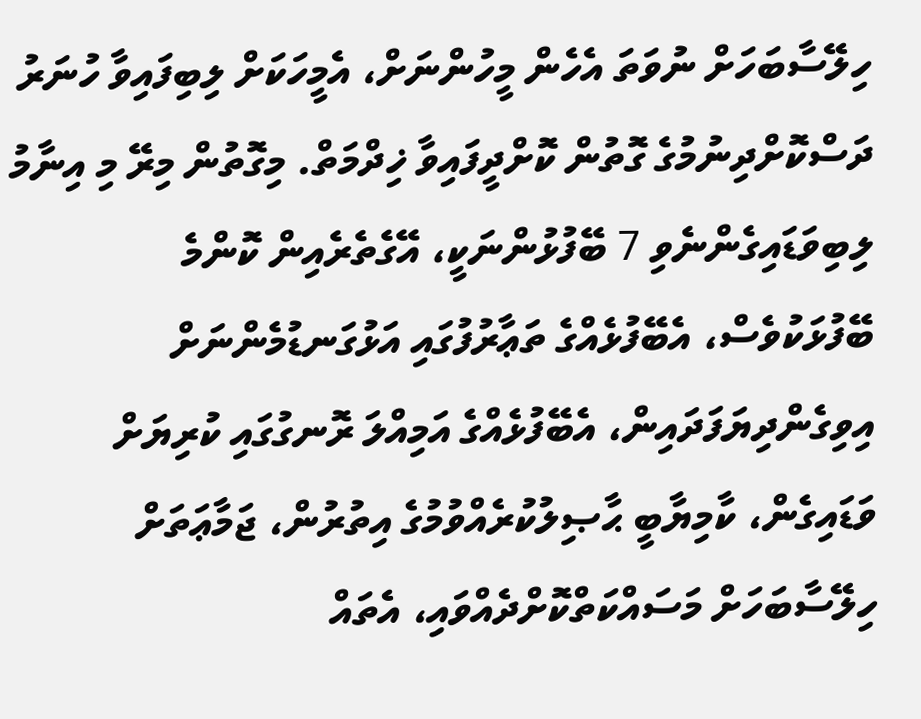ހިލޭސާބަހަށް ނުވަތަ އެހެން މީހުންނަށް، އެމީހަކަށް ލިބިފައިވާ ހުނަރު ދަސްކޮށްދިނުމުގެ ގޮތުން ކޮށްދީފައިވާ ޚިދްމަތް. މިގޮތުން މިރޭ މި އިނާމު ލިބިވަޑައިގެންނެވި 7 ބޭފުޅުންނަކީ، އޭގެތެރެއިން ކޮންމެ ބޭފުޅަކުވެސް، އެބޭފުޅެއްގެ ތަޢާރުފުގައި އަޅުގަނޑުމެންނަށް އިވިގެންދިޔަފަދައިން، އެބޭފުޅެއްގެ އަމިއްލަ ރޮނގުގައި ކުރިޔަށް ވަޑައިގެން، ކާމިޔާބީ ޙާޞިލުކުރެއްވުމުގެ އިތުރުން، ޖަމާޢަތަށް ހިލޭސާބަހަށް މަސައްކަތްކޮށްދެއްވައި، އެތައް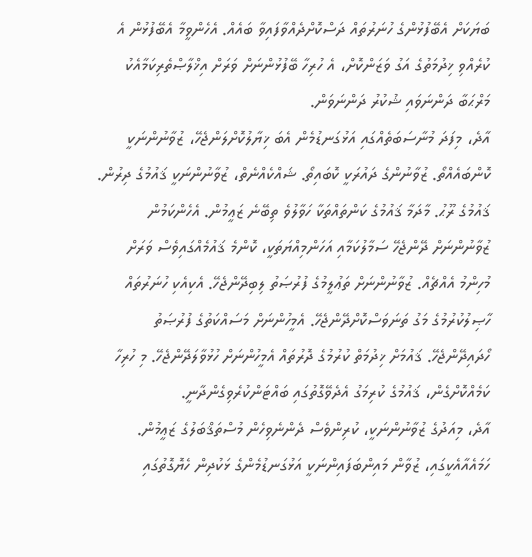ބަޔަކަށް އެބޭފުޅުންގެ ހުނަރުތައް ދަސްކޮށްދެއްވާފައިވާ ބައެއް. އެހެންވީމާ އެބޭފުޅުން އެ ކުރެއްވި ޚިދުމަތުގެ އަގު ވަޒަންކޮށް، އެ ހުރިހާ ބޭފުޅުންނަށް ވަރަށް އިޚްލާޞްތެރިކަމާއެކު މަރްޙަބާ ދަންނަވައި ޝުކުރު ދަންނަވަން.
އާދެ، މިފަދަ މުނާސަބަތެއްގައި އަޅުގަނޑުމެން އެބަ ޚިޔާލުކޮށްލަންޖެހޭ، ޒުވާނުންނަކީ ކޮންބައެއްތޯ. ޒުވާނުންގެ ދައުރަކީ ކޮބައިތޯ. ޝައްކެއްނެތް، ޒުވާނުންނަކީ ޤައުމުގެ ދިރުން. ޤައުމުގެ ރޫޙު. މާދަމާ ޤައުމުގެ ކަންތައްތަކާ ހަވާލުވެ ތިބޭނެ ޒަޢީމުން. އެހެންކަމުން ޒުވާނުންނަށް ދޭންޖެހޭ ސަމާލުކަމާއި އަހަންމިއްޔަތަކީ، ކޮންމެ ޤައުމެއްގައިވެސް ވަރަށް މުހިންމު އެއްޗެއް. ޒުވާނުންނަށް ތަޢުލީމުގެ ފުރުޞަތު ލިބިދޭންޖެހޭ. އެކިއެކި ހުނަރުތައް ހާޞިލުކުރުމުގެ މަގު ތަނަވަސްކޮށްދޭންޖެހޭ. އެމީހުންނަށް މަސައްކަތުގެ ފުރުޞަތު ހޯދައިދޭންޖެހޭ. ޤައުމަށް ޚިދުމަތް ކުރުމުގެ ދޮރުތައް އެމީހުންނަށް ހުޅުވާލަދޭންޖެހޭ. މި ހުރިހާ ކަމެއްކޮށްގެން، ޤައުމުގެ ކުރިމަގު އެދެވޭގޮތުގައި ބައްޓަންކުރެވިގެންދާނީ.
އާދެ، މިއަދުގެ ޒުވާނުންނަކީ، ކުރިންވެސް ދެންނެވިހެން މުސްތަޤްބަލުގެ ޒަޢީމުން. ހަމައެއާއެކީގައި، ޒުވާން މައިންބަފައިންނަކީ އަޅުގަނޑުމެންގެ ޅަކުދިން ހެޔޮގޮތުގައި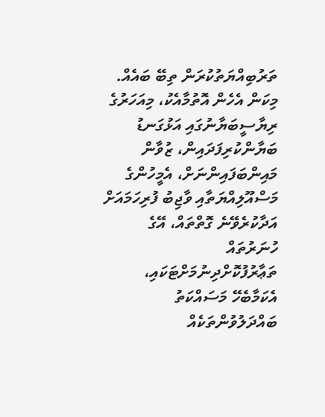ތަރުބިއްޔަތުކުރަން ތިބޭ ބައެއް. މިކަން އެހެން އޮތުމާއެކު، މިއަހަރުގެ ރިޔާސީބަޔާނުގައި އަޅުގަނޑު ބަޔާންކުރިފަދައިން، ޒުވާން މައިންބަފައިންނަށް، އެމީހުންގެ މަސްއޫލިއްޔަތާއި ވާޖިބު ފުރިހަމައަށް އަދާކުރެވޭނެ ގޮތްތައް، އޭގެ ހުނަރުތައް ތަޢާރުފުކޮށްދިނުމަށްޓަކައި، އެކަމާބެހޭ މަސައްކަތު ބައްދަލުވުންތަކެއް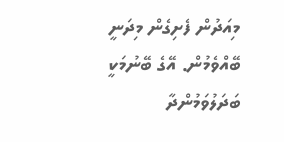މިއަދުން ފެށިގެން މިދަނީ ބޭއްވެމުން. އޭގެ ބޭނުމަކީ ބަދަލުވަމުންދާ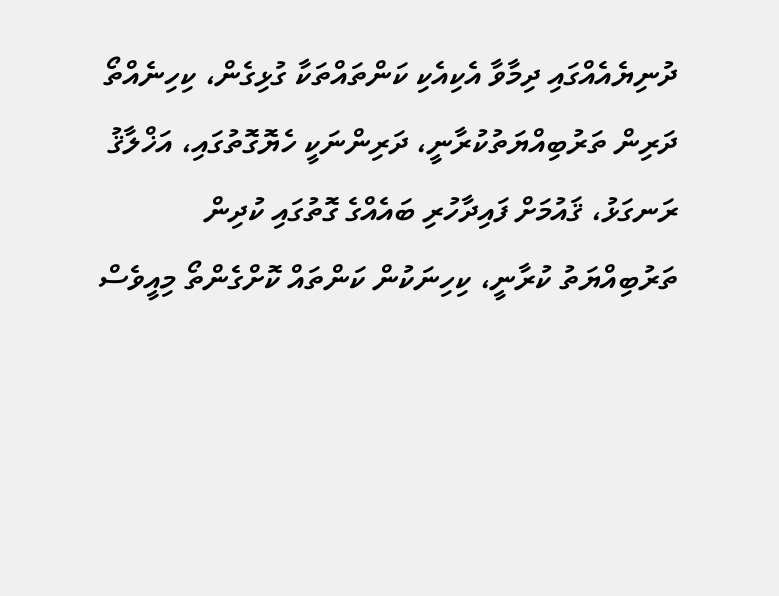ދުނިޔެއެއްގައި ދިމާވާ އެކިއެކި ކަންތައްތަކާ ގުޅިގެން، ކިހިނެއްތޯ ދަރިން ތަރުބިއްޔަތުކުރާނީ، ދަރިންނަކީ ހެޔޮގޮތުގައި، އަޚްލާޤު ރަނގަޅު، ޤައުމަށް ފައިދާހުރި ބައެއްގެ ގޮތުގައި ކުދިން ތަރުބިއްޔަތު ކުރާނީ، ކިހިނަކުން ކަންތައް ކޮށްގެންތޯ މިއީވެސް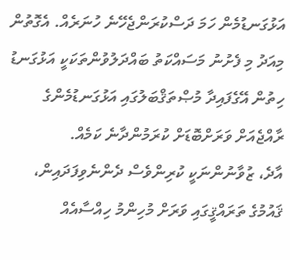އަޅުގަނޑުމެން ހަމަ ދަސްކުރަންޖެހޭނެ ހުނަރެއް. އެގޮތުން މިއަދު މި ފެށުނު މަސައްކަތު ބައްދަލުވުންތަކަކީ އަޅުގަނޑު ހިތުން އޭގެފައިދާ މުޞްތަޤްބަލުގައި އަޅުގަނޑުމެންގެ ރާއްޖެއަށް ވަރަށްބޮޑަށް ކުރަމުންދާނެ ކަމެއް.
އާދެ، ޒުވާނުންނަކީ ކުރިންވެސް ދެންނެވިފަދައިން، ޤައުމުގެ ތަރައްޤީގައި ވަރަށް މުހިންމު ހިއްސާއެއް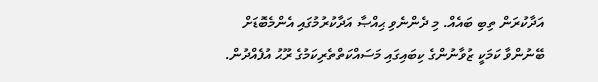އަދާކުރަން ތިބި ބައެއް. މި ދެންނެވި ޙިއްޞާ އަދާކުރުމުގައި އެންމެބޮޑަށް ބޭނުންވާ ކަމަކީ ޒުވާނުންގެ ކިބައިގައި މަސައްކަތްތެރިކަމުގެ ރޫޙު އުފެއްދުން.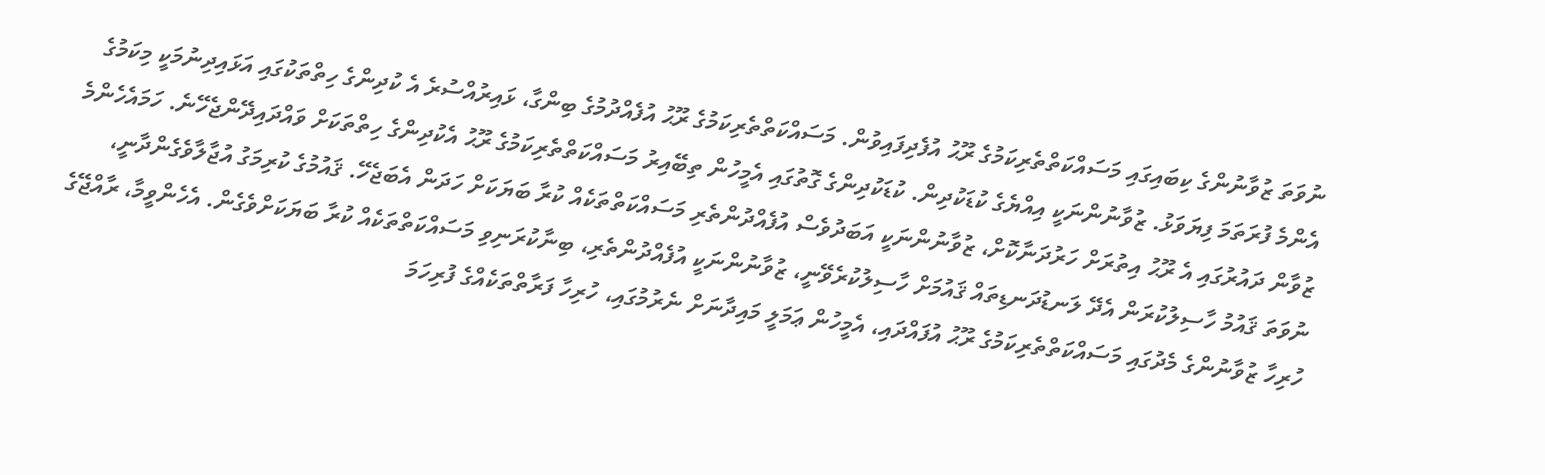ނުވަތަ ޒުވާނުންގެ ކިބައިގައި މަސައްކަތްތެރިކަމުގެ ރޫޙު އުފެދިފައިވުން. މަސައްކަތްތެރިކަމުގެ ރޫޙު އުފެއްދުމުގެ ބިންގާ، ޅައިރުއްސުރެ އެ ކުދިންގެ ހިތްތަކުގައި އަޅައިދިނުމަކީ މިކަމުގެ އެންމެ ފުރަތަމަ ފިޔަވަޅު. ޒުވާނުންނަކީ އިއްޔެގެ ކުޑަކުދިން. ކުޑަކުދިންގެ ގޮތުގައި އެމީހުން ތިބޭއިރު މަސައްކަތްތެރިކަމުގެ ރޫޙު އެކުދިންގެ ހިތްތަކަށް ވައްދައިދޭންޖެހޭނެ. ހަމައެހެންމެ ޒުވާން ދައުރުގައި އެ ރޫޙު އިތުރަށް ހަރުދަނާކޮށް، ޒުވާނުންނަކީ އަބަދުވެސް އުފެއްދުންތެރި މަސައްކަތްތަކެއް ކުރާ ބަޔަކަށް ހަދަން އެބަޖެހޭ. ޤައުމުގެ ކުރިމަގު އުޖާލާވެގެންދާނީ، ނުވަތަ ޤައުމު ހާސިލުކުރަން އެދޭ ލަނޑުދަނޑިތައް ޤައުމަށް ހާސިލުކުރެވޭނީ، ޒުވާނުންނަކީ އުފެއްދުންތެރި، ބިނާކުރަނިވި މަސައްކަތްތަކެއް ކުރާ ބަޔަކަށްވެގެން. އެހެންވީމާ، ރާއްޖޭގެ ހުރިހާ ޒުވާނުންގެ މެދުގައި މަސައްކަތްތެރިކަމުގެ ރޫޙު އުފައްދައި، އެމީހުން ޢަމަލީ މައިދާނަށް ނެރުމުގައި، ހުރިހާ ފަރާތްތަކެއްގެ ފުރިހަމަ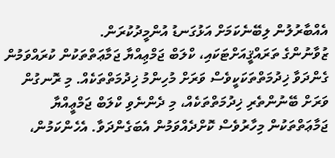އެއްބާރުލުން ލިބޭނެކަމަށް އަޅުގަނޑު އުންމީދުކުރަން.
ޒުވާނުންގެ ތަރައްޤީއަށްޓަކައި، ކްލަބް ޖަމްޢިއްޔާ ޖަމާޢަތްތަކުން ކުރައްވަމުން ގެންދަވާ ޚިދުމަތްތަކަކީވެސް ވަރަށް މުހިންމު ޚިދުމަތްތަކެއް. މި ރޮނގުން ވަރަށް ބޭނުންތެރި ޚިދުމަތްތަކެއް، މި ދެންނެވި ކްލަބް ޖަމްޢީއްޔާ ޖަމާޢަތްތަކުން މިހާރުވެސް ކޮށްދެއްވަމުން އެބަގެންދަވާ. އެހެންކަމުން،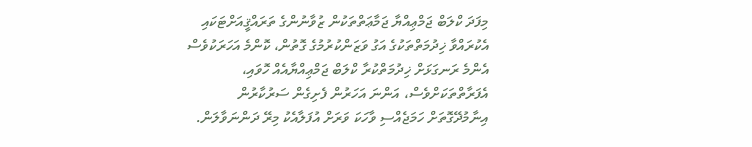މިފަދަ ކްލަބް ޖަމްޢިއްޔާ ޖަމާޢަތްތަކުން ޒުވާނުންގެ ތަރައްޤީއަށްޓަކައި އެކުރައްވާ ޚިދުމަތްތަކުގެ އަގު ވަޒަންކުރުމުގެ ގޮތުން، ކޮންމެ އަހަރަކުވެސް އެންމެ ރަނގަޅަށް ޚިދުމަތްކުރާ ކްލަބް ޖަމްޢިއްޔާއެއް ހޮވައި، އެފަރާތްތަކަށްވެސް، އަންނަ އަހަރުން ފެށިގެން ސަރުކާރުން އިނާމުދޭގޮތަށް ހަމަޖެއްސި ވާހަކަ ވަރަށް އުފަލާއެކު މިރޭ ދަންނަވާލަން.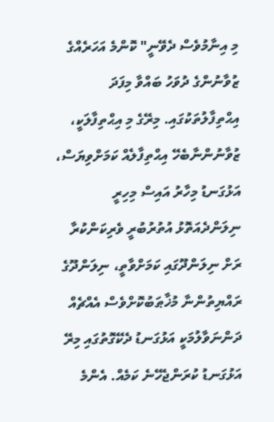މި އިނާމުވެސް ދެވޭނީ" ކޮންމެ އަހަރެއްގެ ޒުވާނުންގެ ދުވަހު ބައްވާ މިފަދަ އިޙްތިފާލުތަކުގައި. މިރޭގެ މި އިޙްތިފާލަކީ، ޒުވާނުންނާބެހޭ އިޙްތިފާލެއް ކަމަށްވިޔަސް، އަޅުގަނޑު މިހާރު އައިސް މިހިރީ ނިލަންދެއަތޮޅު އުތުރުބުރީ ވެރިކަންކުރާ ރަށް ނިލަންދޫގައި ކަމަށްވާތީ، ނިލަންދޫގެ ރައްޔިތުންނާ މުޚާޠަބުކޮށްވެސް އެއްޗެއް ދަންނަވާލުމަކީ އަޅުގަނޑު ދެކޭގޮތުގައި މިރޭ އަޅުގަނޑު ކުރަންޖެހޭނެ ކަމެއް. އެންމެ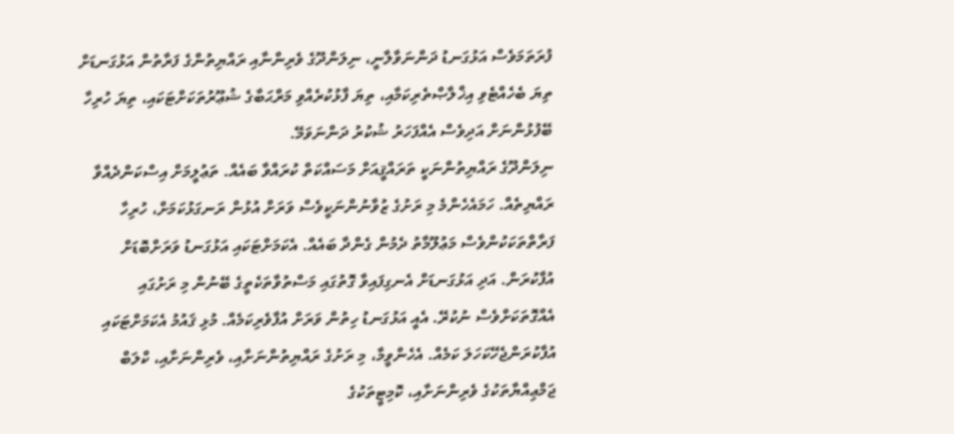ފުރަތަމަވެސް އަޅުގަނޑު ދަންނަވާލާނީ، ނިލަންދޫގެ ވެރިންނާއި ރައްޔިތުންގެ ފަރާތުން އަޅުގަނޑަށް ތިޔަ ބެހެއްޓެވި އިޚްލާޞްތެރިކަމާއި، ތިޔަ ފާޅުކުރެއްވި މަރްޙަބާގެ ޝުޢޫރުތަކަށްޓަކައި، ތިޔަ ހުރިހާ ބޭފުޅުންނަށް އަދިވެސް އެއްފަހަރު ޝުކުރު ދަންނަވަމޭ.
ނިލަންދޫގެ ރައްޔިތުންނަކީ ތަރައްޤީއަށް މަސައްކަތް ކުރައްވާ ބައެއް. ތަޢުލީމަށް އިސްކަންދެއްވާ ރައްޔިތެއް. ހަމައެހެންމެ މި ރަށުގެ ޒުވާނުންނަކީވެސް ވަރަށް އުޅުން ރަނގަޅުކަމަށް، ހުރިހާ ފަރާތްތަކަކުންވެސް މަޢުލޫމާތު ދެމުން ގެންދާ ބައެއް. އެކަމަށްޓަކައި އަޅުގަނޑު ވަރަށްބޮޑަށް އުފާކުރަން. އަދި އަޅުގަނޑަށް އެނގިފައިވާ ގޮތުގައި މަސްތުވާތަކެތީގެ ބޭނުން މި ރަށުގައި އެއްގޮތަކަށްވެސް ނުކުރޭ. އެއީ އަޅުގަނޑު ހިތުން ވަރަށް އުފާވެރިކަމެއް. މުޅި ޤައުމު އެކަމަށްޓަކައި އުފާކުރަންޖެހޭކަހަލަ ކަމެއް. އެހެންވީމާ، މި ރަށުގެ ރައްޔިތުންނަށާއި، ވެރިންނަށާއި، ކްލަބް ޖަމްޢިއްޔާތަކުގެ ވެރިންނަށާއި، ކޮމިޓީތަކުގެ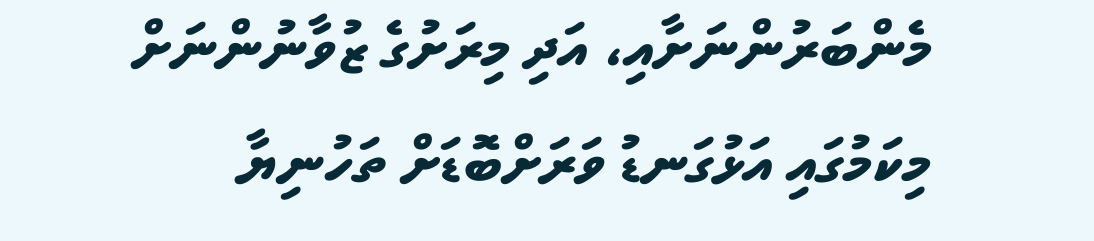މެންބަރުންނަށާއި، އަދި މިރަށުގެ ޒުވާނުންނަށް މިކަމުގައި އަޅުގަނޑު ވަރަށްބޮޑަށް ތަހުނިޔާ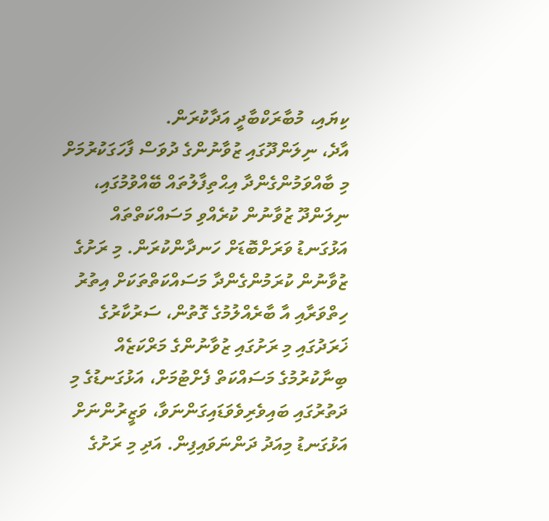ކިޔައި، މުބާރަކްބާދީ އަދާކުރަން.
އާދެ، ނިލަންދޫގައި ޒުވާނުންގެ ދުވަސް ފާހަގަކުރުމަށް މި ބާއްވަމުންގެންދާ އިޙްތިފާލުތައް ބޭއްވުމުގައި، ނިލަންދޫ ޒުވާނުން ކުރެއްވި މަސައްކަތްތައް އަޅުގަނޑު ވަރަށްބޮޑަށް ހަނދާންކުރަން. މި ރަށުގެ ޒުވާނުން ކުރަމުންގެންދާ މަސައްކަތްތަކަށް އިތުރު ހިތްވަރާއި އާ ބާރެއްލުމުގެ ގޮތުން، ސަރުކާރުގެ ޚަރަދުގައި މި ރަށުގައި ޒުވާނުންގެ މަރްކަޒެއް ބިނާކުރުމުގެ މަސައްކަތް ފެށްޓުމަށް، އަޅުގަނޑުގެ މި ދަތުރުގައި ބައިވެރިވެވަޑައިގަންނަވާ، ވަޒީރުންނަށް އަޅުގަނޑު މިއަދު ދަންނަވައިފިން. އަދި މި ރަށުގެ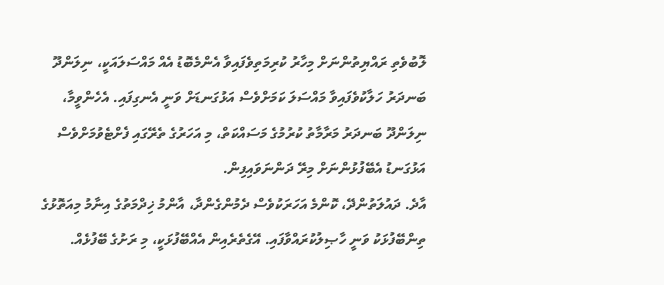ލޮބުވެތި ރައްޔިތުންނަށް މިހާރު ކުރިމަތިވެފައިވާ އެންމެބޮޑު އެއް މައްސަލައަކީ، ނިލަންދޫ ބަނދަރު ހަލާކުވެފައިވާ މައްސަލަ ކަމަށްވެސް އަޅުގަނޑަށް ވަނީ އެނގިފައި. އެހެންވީމާ، ނިލަންދޫ ބަނދަރު މަރާމާތު ކުރުމުގެ މަސައްކަތް، މި އަހަރުގެ ތެރޭގައި ފެށްޓެވުމަށްވެސް އަޅުގަނޑު އެބޭފުޅުންނަށް މިރޭ ދަންނަވައިފިން.
އާދެ. ދައުލަތުންދޭ، ކޮންމެ އަހަރަކުވެސް ދެމުންގެންދާ، އާންމު ޚިދްމަތުގެ އިނާމު މިއަތޮޅުގެ ތިންބޭފުޅަކު ވަނީ ހާޞިލުކުރައްވާފައި. އޭގެތެރެއިން އެއްބޭފުޅަކީ، މި ރަށުގެ ބޭފުޅެއް.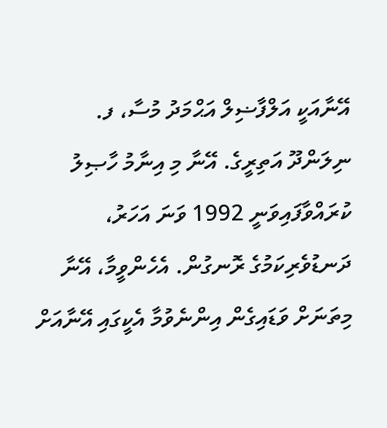އޭނާއަކީ އަލްފާޟިލް އަޙްމަދު މުސާ، ފ. ނިލަންދޫ އަތިރީގެ. އޭނާ މި އިނާމު ހާޞިލު ކުރައްވާފައިވަނީ 1992 ވަނަ އަހަރު، ދަނޑުވެރިކަމުގެ ރޮނގުން. އެހެންވީމާ، އޭނާ މިތަނަށް ވަޑައިގެން އިންނެވުމާ އެކީގައި އޭނާއަށް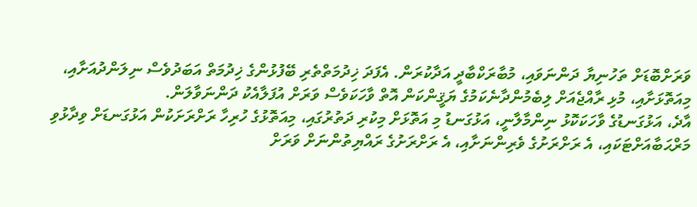ވަރަށްބޮޑަށް ތަހުނިޔާ ދަންނަވައި، މުބާރަކްބާދީ އަދާކުރަން. އެފަދަ ޚިދުމަތްތެރި ބޭފުޅުންގެ ޚިދުމަތް އަބަދުވެސް ނިލަންދުއަށާއި، މިއަތޮޅަށާއި، މުޅި ރާއްޖެއަށް ލިބެމުންދާނެކަމުގެ ޔަޤީންކަން އޮތް ވާހަކަވެސް ވަރަށް އުފަލާއެކު ދަންނަވާލަން.
އާދެ، އަޅުގަނޑުގެ ވާހަކަކޮޅު ނިންމާލާނީ، އަޅުގަނޑު މި އަތޮޅަށް މިކުރި ދަތުރުގައި، މިއަތޮޅުގެ ހުރިހާ ރަށްރަށަކުން އަޅުގަނޑަށް ވިދާޅުވި މަރްޙަބާއަށްޓަކައި، އެ ރަށްރަށުގެ ވެރިންނަށާއި، އެ ރަށްރަށުގެ ރައްޔިތުންނަށް ވަރަށް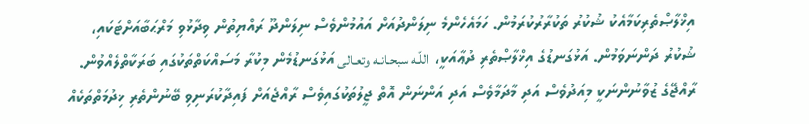އިޚްލާޞްތެރިކަމާއެކު ޝުކުރު ތަކުރާރުކުރަމުން. ހަމައެހެންމެ ނިލަންދުއަށް އައުމުންވެސް ނިލަންދޫ ރައްޔިތުން ވިދާޅުވި މަރްޙަބާއަށްޓަކައި، ޝުކުރު ދަންނަވަމުން. އަޅުގަނޑުގެ އިޚްލާޞްތެރި ދުޢާއަކީ، اللّـه سبحـانـه وتعـالى އަޅުގަނޑުމެން މިކުރާ މަސައްކަތްތަކުގައި ބަރަކާތްލެއްވުން. ރާއްޖޭގެ ޒުވާނުންނަކީ މިއަދުވެސް އަދި މާދަމާވެސް އަދި އަންނަން އޮތް ޖީލުތަކުގައިވެސް ރާއްޖެއަށް ފައިދާކުރަނިވި ބޭނުންތެރި ޚިދުމަތްތަކެއް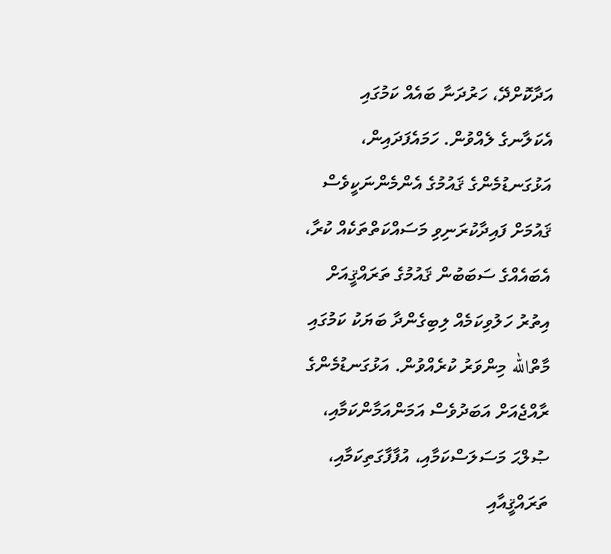އަދާކޮށްދޭ، ހަރުދަނާ ބައެއް ކަމުގައި އެކަލާނގެ ލެއްވުން. ހަމައެފަދައިން، އަޅުގަނޑުމެންގެ ޤައުމުގެ އެންމެންނަކީވެސް ޤައުމަށް ފައިދާކުރަނިވި މަސައްކަތްތަކެއް ކުރާ، އެބައެއްގެ ސަބަބުން ޤައުމުގެ ތަރައްޤީއަށް އިތުރު ހަލުވިކަމެއް ލިބިގެންދާ ބަޔަކު ކަމުގައި މާތްالله މިންވަރު ކުރެއްވުން. އަޅުގަނޑުމެންގެ ރާއްޖެއަށް އަބަދުވެސް އަމަންއަމާންކަމާއި، ޞުލްޙަ މަސަލަސްކަމާއި، އުފާފާގަތިކަމާއި، ތަރައްޤީއާއި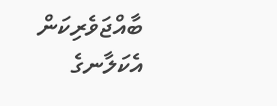ބާއްޖަވެރިކަން އެކަލާނގެ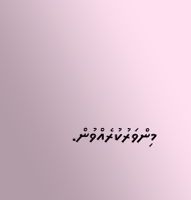މިންވަރުކުރެއްވުން.